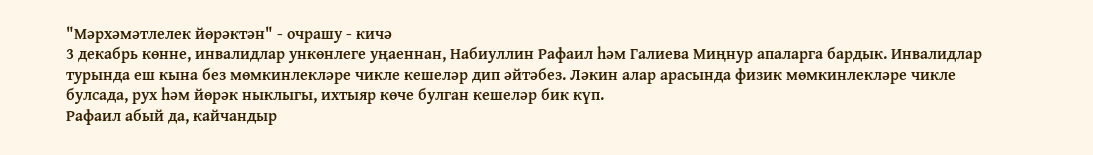"Мәрхәмәтлелек йөрәктән" - очрашу - кичә
3 декабрь көнне, инвалидлар ункөнлеге уңаеннан, Набиуллин Рафаил һәм Галиева Миңнур апаларга бардык. Инвалидлар турында еш кына без мөмкинлекләре чикле кешеләр дип әйтәбез. Ләкин алар арасында физик мөмкинлекләре чикле булсада, рух һәм йөрәк ныклыгы, ихтыяр көче булган кешеләр бик күп.
Рафаил абый да, кайчандыр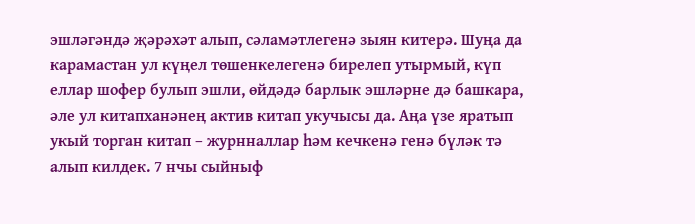эшләгәндә җәрәхәт алып, сәламәтлегенә зыян китерә. Шуңа да карамастан ул күңел төшенкелегенә бирелеп утырмый, күп еллар шофер булып эшли, өйдәдә барлык эшләрне дә башкара, әле ул китапханәнең актив китап укучысы да. Аңа үзе яратып укый торган китап – журнналлар һәм кечкенә генә бүләк тә алып килдек. 7 нчы сыйныф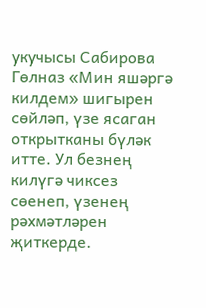укучысы Сабирова Гөлназ «Мин яшәргә килдем» шигырен сөйләп, үзе ясаган открытканы бүләк итте. Ул безнең килүгә чиксез сөенеп, үзенең рәхмәтләрен җиткерде.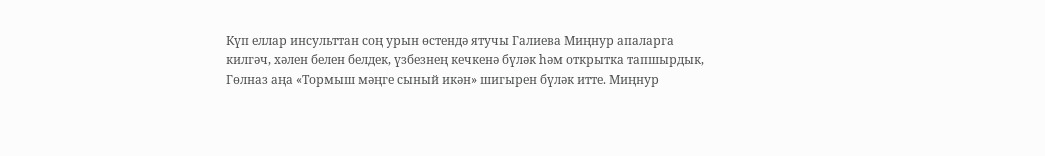Күп еллар инсульттан соң урын өстендә ятучы Галиева Миңнур апаларга килгәч, хәлен белен белдек, үзбезнең кечкенә бүләк һәм открытка тапшырдык, Гөлназ аңа «Тормыш мәңге сыный икән» шигырен бүләк итте. Миңнур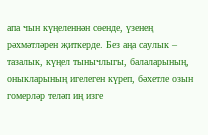апа чын күңеленнән сөенде, үзенең рәхмәтләрен җиткерде. Без аңа саулык – тазалык, күңел тынычлыгы, балаларының, оныкларының игелеген күреп, бәхетле озын гомерләр теләп иң изге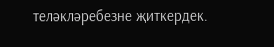теләкләребезне җиткердек.